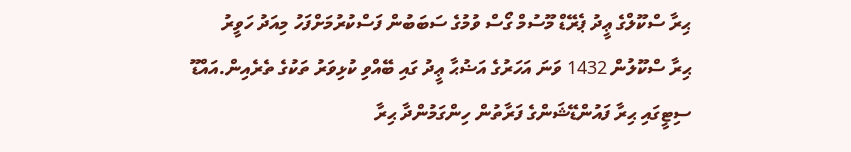ޙިރާ ސްކޫލްގެ ޢީދު ޕެރޭޑް މޫސުމް ގޯސް ވުމުގެ ސަބަބުން ފަސްކުރުމަށްފަހު މިއަދު ހަވީރު
ޙިރާ ސްކޫލުން 1432 ވަނަ އަހަރުގެ އަޟުޙާ ޢީދު ގައި ބޭއްވި ކުޅިވަރު ތަކުގެ ތެރެއިން.އައްޑޫ ސިޓީގައި ޙިރާ ފައުންޑޭޝަންގެ ފަރާތުން ހިންގަމުންދާ ޙިރާ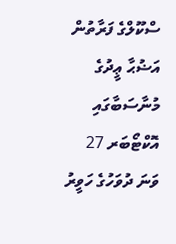ސްކޫލްގެ ފަރާތުން އަޟުޙާ ޢީދުގެ މުނާސަބާގައި އޮކްޓޯބަރ 27 ވަނަ ދުވަހުގެ ހަވީރު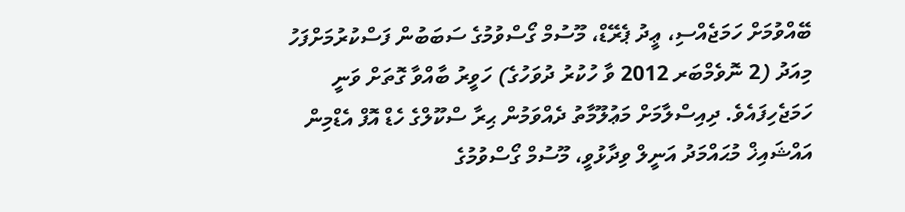ބޭއްވުމަށް ހަމަޖެއްސި، ޢީދު ޕެރޭޑް، މޫސުމް ގޯސްވުމުގެ ސަބަބުން ފަސްކުރުމަށްފަހު މިއަދު (2 ނޮވެމްބަރ 2012 ވާ ހުކުރު ދުވަހުގެ) ހަވީރު ބާއްވާ ގޮތަށް ވަނީ ހަމަޖެހިފައެވެ. ދިއިސްލާމަށް މަޢުލޫމާތު ދެއްވަމުން ޙިރާ ސްކޫލްގެ ހެޑް އޮފް އެޑްމިން އައްޝައިޚް މުޙައްމަދު އަނީލް ވިދާޅުވީ، މޫސުމް ގޯސްވުމުގެ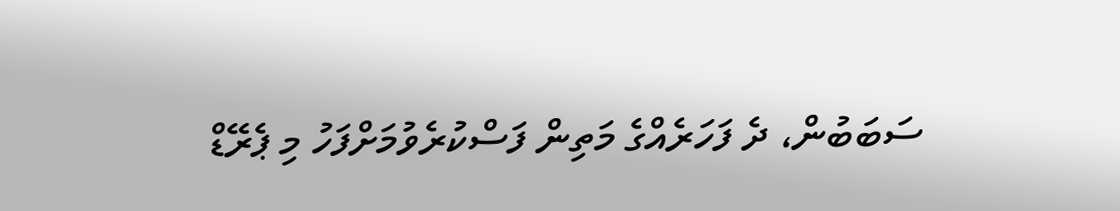ސަބަބުން، ދެ ފަހަރެއްގެ މަތިން ފަސްކުރެވުމަށްފަހު މި ޕެރޭޑް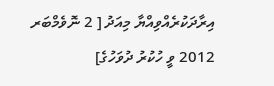އިރާދަކުރެއްވިއްޔާ މިއަދު [ 2 ނޮވެމްބަރ 2012 ވީ ހުކުރު ދުވަހުގެ]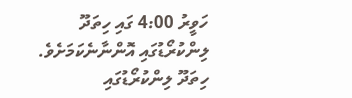ހަވީރު 4:00 ގައި ހިތަދޫ ލިންކުރޯޑުގައި އޮންނާނެކަމަށެވެ. ހިތަދޫ ލިންކުރޯޑުގައި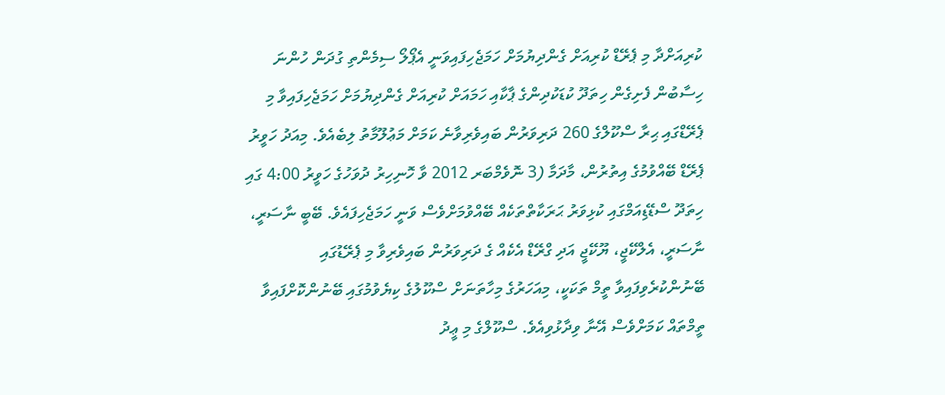ކުރިއަށްދާ މި ޕެރޭޑް ކުރިއަށް ގެންދިޔުމަށް ހަމަޖެހިފައިވަނީ އެޕޯލޯ ސިމެންތި ގުދަން ހުންނަ ހިސާބުން ފެށިގެން ހިތަދޫ ކުޑަކުދިންގެ ޕާކާއި ހަމައަށް ކުރިއަށް ގެންދިޔުމަށް ހަމަޖެހިފައިވާ މި ޕެރޭޑްގައި ޙިރާ ސްކޫލްގެ 260 ދަރިވަރުން ބައިވެރިވާނެ ކަމަށް މަޢުލޫމާތު ލިބެއެވެ. މިއަދު ހަވީރު ޕެރޭޑް ބޭއްވުމުގެ އިތުރުން، މާދަމާ (3 ނޮވެމްބަރ 2012 ވާ ހޮނިހިރު ދުވަހުގެ ހަވީރު 4:00 ގައި ހިތަދޫ ސްޑޭޑިއަމްގައި ކުޅިވަރު ޙަރަކާތްތަކެއް ބޭއްވުމަށްވެސް ވަނީ ހަމަޖެހިފައެވެ. ބޭބީ ނާސަރީ، ނާސަރީ، އެލްކޭޖީ، ޔޫކޭޖީ އަދި ގްރޭޑް އެކެއް ގެ ދަރިވަރުން ބައިވެރިވާ މި ޕެރޭޑުގައި ބޭނުންކުރެވިފައިވާ ތީމް ތަކަކީ، މިއަހަރުގެ މިހާތަނަށް ސްކޫލުގެ ކިޔެވުމުގައި ބޭނުންކޮށްފައިވާ ތީމްތައް ކަމަށްވެސް އޭނާ ވިދާޅުވިއެވެ. ސްކޫލްގެ މި ޢީދު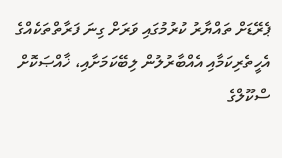ޕެރޭޑަށް ތައްޔާރު ކުރުމުގައި ވަރަށް ގިނަ ފަރާތްތަކެއްގެ އެހީތެރިކަމާއި އެއްބާރުލުން ލިބޭކަމަށާއި، ޚާއްޞަކޮށް ސްކޫލްގެ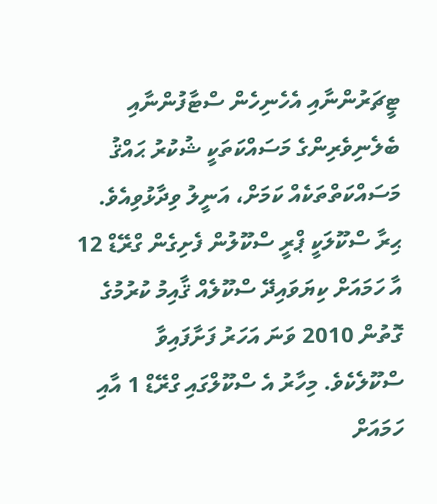ޓީޗަރުންނާއި އެހެނިހެން ސްޓާފުންނާއި ބެލެނިވެރިންގެ މަސައްކަތަކީ ޝުކުރު ޙައްޤު މަސައްކަތްތަކެއް ކަމަށް، އަނީލު ވިދާޅުވިއެވެ. ޙިރާ ސްކޫލަކީ ޕްރީ ސްކޫލުން ފެށިގެން ގްރޭޑް 12 އާ ހަމައަށް ކިޔަވައިދޭ ސްކޫލެއް ޤާއިމު ކުރުމުގެ ގޮތުން 2010 ވަނަ އަހަރު ފަށާފައިވާ ސްކޫލެކެވެ. މިހާރު އެ ސްކޫލްގައި ގްރޭޑް 1 އާއި ހަމައަށް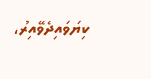ކިޔަވައިދެވޭއިރު،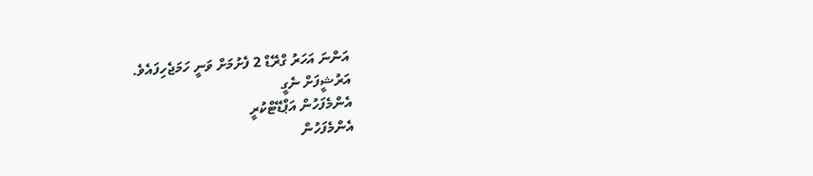އަންނަ އަހަރު ގްރޭޑް 2 ފެށުމަށް ވަނީ ހަމަޖެހިފައެވެ.
އަރުޝީފަށް ނެގީ
އެންމެފަހުން އަޕްޑޭޓްކުރީ
އެންމެފަހުން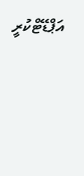އަޕްޑޭޓްކުރީ